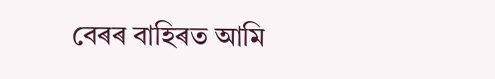বেৰৰ বাহিৰত আমি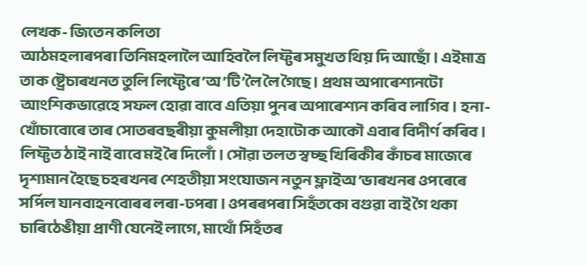লেখক- জিতেন কলিতা
আঠমহলাৰপৰা তিনিমহলালৈ আহিবলৈ লিফ্টৰ সমুখত থিয় দি আছোঁ। এইমাত্ৰ তাক ষ্ট্ৰেচাৰখনত তুলি লিফ্টেৰে’অ’টি’লৈ লৈ গৈছে। প্ৰথম অপাৰেশ্যনটো আংশিকভাৱেহে সফল হোৱা বাবে এতিয়া পুনৰ অপাৰেশ্যন কৰিব লাগিব। হনা-খোঁচাবোৰে তাৰ সোতৰবছৰীয়া কুমলীয়া দেহাটোক আকৌ এবাৰ বিদীৰ্ণ কৰিব। লিফ্টত ঠাই নাই বাবে মই ৰৈ দিলোঁ। সৌৱা তলত স্বচ্ছ খিৰিকীৰ কাঁচৰ মাজেৰে দৃশ্যমান হৈছে চহৰখনৰ শেহতীয়া সংযোজন নতুন ফ্লাইঅ’ভাৰখনৰ ওপৰেৰে সৰ্পিল যানবাহনবোৰৰ লৰা-ঢপৰা। ওপৰৰপৰা সিহঁতকো বগুৱা বাই গৈ থকা চাৰিঠেঙীয়া প্ৰাণী যেনেই লাগে, মাথোঁ সিহঁতৰ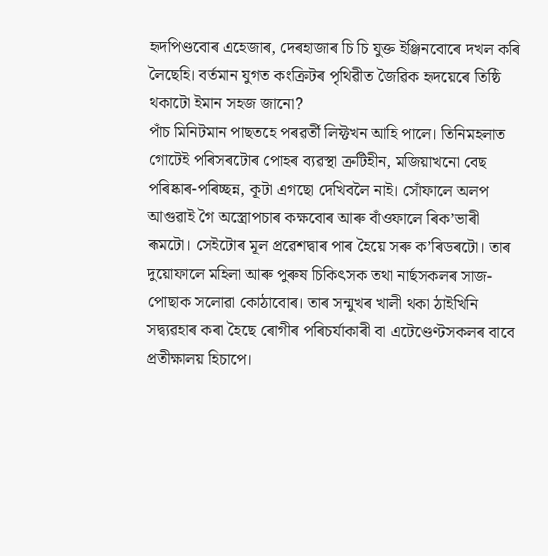হৃদপিণ্ডবোৰ এহেজাৰ, দেৰহাজাৰ চি চি যুক্ত ইঞ্জিনবোৰে দখল কৰি লৈছেহি। বৰ্তমান যুগত কংক্ৰিটৰ পৃথিৱীত জৈৱিক হৃদয়েৰে তিষ্ঠি থকাটো ইমান সহজ জানো?
পাঁচ মিনিটমান পাছতহে পৰৱৰ্তী লিফ্টখন আহি পালে। তিনিমহলাত গোটেই পৰিসৰটোৰ পোহৰ ব্যৱস্থা ত্ৰুটিহীন, মজিয়াখনো বেছ পৰিষ্কাৰ-পৰিচ্ছন্ন, কূটা এগছো দেখিবলৈ নাই। সোঁফালে অলপ আগুৱাই গৈ অস্ত্ৰোপচাৰ কক্ষবোৰ আৰু বাঁওফালে ৰিক’ভাৰী ৰূমটো। সেইটোৰ মূল প্ৰৱেশদ্বাৰ পাৰ হৈয়ে সৰু ক’ৰিডৰটো। তাৰ দুয়োফালে মহিলা আৰু পুৰুষ চিকিৎসক তথা নাৰ্ছসকলৰ সাজ-পোছাক সলোৱা কোঠাবোৰ। তাৰ সন্মুখৰ খালী থকা ঠাইখিনি সদ্ব্যৱহাৰ কৰা হৈছে ৰোগীৰ পৰিচৰ্যাকাৰী বা এটেণ্ডেণ্টসকলৰ বাবে প্ৰতীক্ষালয় হিচাপে।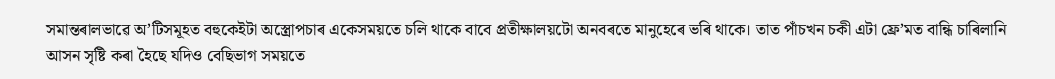সমান্তৰালভাৱে অ’টিসমূহত বহুকেইটা অস্ত্ৰোপচাৰ একেসময়তে চলি থাকে বাবে প্ৰতীক্ষালয়টো অনবৰতে মানুহেৰে ভৰি থাকে। তাত পাঁচখন চকী এটা ফ্ৰে’মত বান্ধি চাৰিলানি আসন সৃষ্টি কৰা হৈছে যদিও বেছিভাগ সময়তে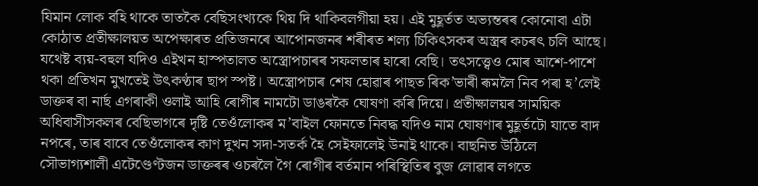যিমান লোক বহি থাকে তাতকৈ বেছিসংখ্যকে থিয় দি থাকিবলগীয়া হয়। এই মুহূৰ্তত অভ্যন্তৰৰ কোনোবা এটা কোঠাত প্ৰতীক্ষালয়ত অপেক্ষাৰত প্ৰতিজনৰে আপোনজনৰ শৰীৰত শল্য চিকিৎসকৰ অস্ত্ৰৰ কচৰৎ চলি আছে। যথেষ্ট ব্যয়-বহুল যদিও এইখন হাস্পতালত অস্ত্ৰোপচাৰৰ সফলতাৰ হাৰো বেছি। তৎসত্ত্বেও মোৰ আশে-পাশে থকা প্ৰতিখন মুখতেই উৎকণ্ঠাৰ ছাপ স্পষ্ট। অস্ত্ৰোপচাৰ শেষ হোৱাৰ পাছত ৰিক’ভাৰী ৰূমলৈ নিব পৰা হ’লেই ডাক্তৰ বা নাৰ্ছ এগৰাকী ওলাই আহি ৰোগীৰ নামটো ডাঙৰকৈ ঘোষণা কৰি দিয়ে। প্ৰতীক্ষালয়ৰ সাময়িক অধিবাসীসকলৰ বেছিভাগৰে দৃষ্টি তেওঁলোকৰ ম’বাইল ফোনতে নিবদ্ধ যদিও নাম ঘোষণাৰ মুহূৰ্তটো যাতে বাদ নপৰে, তাৰ বাবে তেওঁলোকৰ কাণ দুখন সদা-সতৰ্ক হৈ সেইফালেই উনাই থাকে। বাছনিত উঠিলে সৌভাগ্যশালী এটেণ্ডেণ্টজন ডাক্তৰৰ ওচৰলৈ গৈ ৰোগীৰ বৰ্তমান পৰিস্থিতিৰ বুজ লোৱাৰ লগতে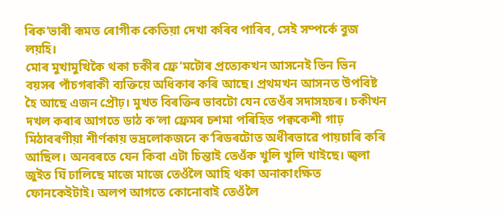ৰিক’ভাৰী ৰূমত ৰোগীক কেতিয়া দেখা কৰিব পাৰিব, সেই সম্পৰ্কে বুজ লয়হি।
মোৰ মুখামুখিকৈ থকা চকীৰ ফ্ৰে’মটোৰ প্ৰত্যেকখন আসনেই ভিন ভিন বয়সৰ পাঁচগৰাকী ব্যক্তিয়ে অধিকাৰ কৰি আছে। প্ৰথমখন আসনত উপবিষ্ট হৈ আছে এজন প্ৰৌঢ়। মুখত বিৰক্তিৰ ভাবটো যেন তেওঁৰ সদাসহচৰ। চকীখন দখল কৰাৰ আগতে ডাঠ ক’লা ফ্ৰেমৰ চশমা পৰিহিত পক্বকেশী গাঢ় মিঠাবৰণীয়া শীৰ্ণকায় ভদ্ৰলোকজনে ক’ৰিডৰটোত অধীৰভাৱে পায়চাৰি কৰি আছিল। অনবৰতে যেন কিবা এটা চিন্তাই তেওঁক খুলি খুলি খাইছে। জ্বলা জুইত ঘিঁ ঢালিছে মাজে মাজে তেওঁলৈ আহি থকা অনাকাংক্ষিত ফোনকেইটাই। অলপ আগতে কোনোবাই তেওঁলৈ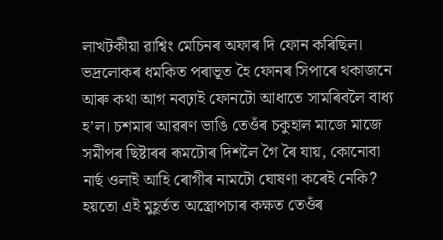লাখটকীয়া ৱাশ্বিং মেচিনৰ অফাৰ দি ফোন কৰিছিল। ভদ্ৰলোকৰ ধমকিত পৰাভূত হৈ ফোনৰ সিপাৰে থকাজনে আৰু কথা আগ নবঢ়াই ফোনটো আধাতে সামৰিবলৈ বাধ্য হ’ল। চশমাৰ আৱৰণ ভাঙি তেওঁৰ চকুহাল মাজে মাজে সমীপৰ ছিষ্টাৰৰ ৰূমটোৰ দিশলৈ গৈ ৰৈ যায়, কোনোবা নাৰ্ছ ওলাই আহি ৰোগীৰ নামটো ঘোষণা কৰেই নেকি? হয়তো এই মুহূৰ্তত অস্ত্ৰোপচাৰ কক্ষত তেওঁৰ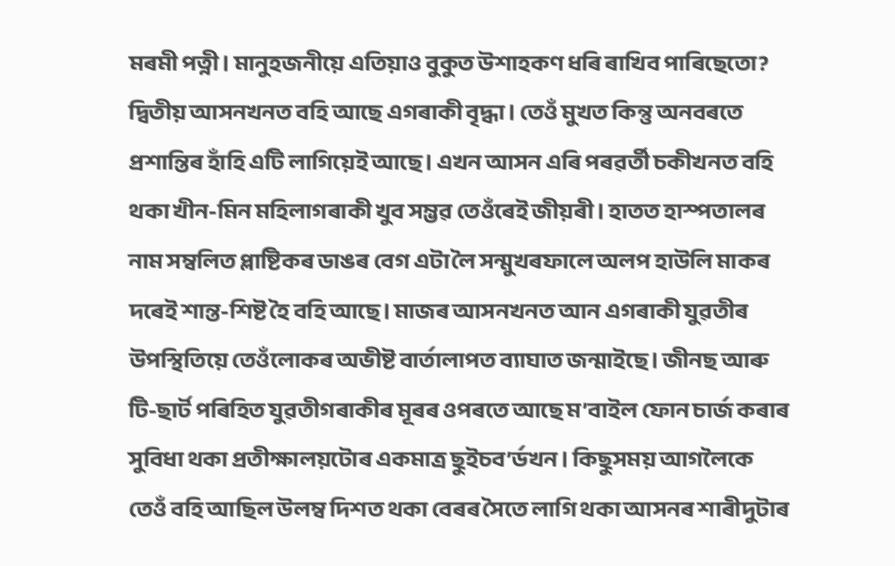মৰমী পত্নী। মানুহজনীয়ে এতিয়াও বুকুত উশাহকণ ধৰি ৰাখিব পাৰিছেতো?
দ্বিতীয় আসনখনত বহি আছে এগৰাকী বৃদ্ধা। তেওঁ মুখত কিন্তু অনবৰতে প্ৰশান্তিৰ হাঁহি এটি লাগিয়েই আছে। এখন আসন এৰি পৰৱৰ্তী চকীখনত বহি থকা খীন-মিন মহিলাগৰাকী খুব সম্ভৱ তেওঁৰেই জীয়ৰী। হাতত হাস্পতালৰ নাম সম্বলিত প্লাষ্টিকৰ ডাঙৰ বেগ এটা লৈ সন্মুখৰফালে অলপ হাউলি মাকৰ দৰেই শান্ত-শিষ্ট হৈ বহি আছে। মাজৰ আসনখনত আন এগৰাকী যুৱতীৰ উপস্থিতিয়ে তেওঁলোকৰ অভীষ্ট বাৰ্তালাপত ব্যাঘাত জন্মাইছে। জীনছ আৰু টি-ছাৰ্ট পৰিহিত যুৱতীগৰাকীৰ মূৰৰ ওপৰতে আছে ম’বাইল ফোন চাৰ্জ কৰাৰ সুবিধা থকা প্ৰতীক্ষালয়টোৰ একমাত্ৰ ছুইচব’ৰ্ডখন। কিছুসময় আগলৈকে তেওঁ বহি আছিল উলম্ব দিশত থকা বেৰৰ সৈতে লাগি থকা আসনৰ শাৰীদুটাৰ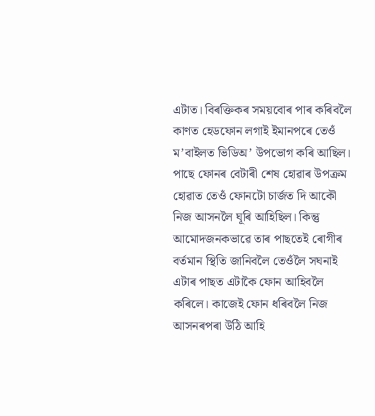এটাত। বিৰক্তিকৰ সময়বোৰ পাৰ কৰিবলৈ কাণত হেডফোন লগাই ইমানপৰে তেওঁ ম’বাইলত ভিডিঅ’ উপভোগ কৰি আছিল। পাছে ফোনৰ বেটাৰী শেষ হোৱাৰ উপক্ৰম হোৱাত তেওঁ ফোনটো চাৰ্জত দি আকৌ নিজ আসনলৈ ঘূৰি আহিছিল। কিন্তু আমোদজনকভাৱে তাৰ পাছতেই ৰোগীৰ বৰ্তমান স্থিতি জানিবলৈ তেওঁলৈ সঘনাই এটাৰ পাছত এটাকৈ ফোন আহিবলৈ কৰিলে। কাজেই ফোন ধৰিবলৈ নিজ আসনৰপৰা উঠি আহি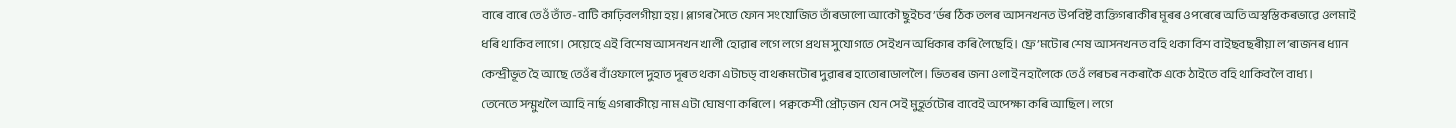বাৰে বাৰে তেওঁ তাঁত-বাটি কাঢ়িবলগীয়া হয়। প্লাগৰ সৈতে ফোন সংযোজিত তাঁৰডালো আকৌ ছুইচব’ৰ্ডৰ ঠিক তলৰ আসনখনত উপবিষ্ট ব্যক্তিগৰাকীৰ মূৰৰ ওপৰেৰে অতি অস্বস্তিকৰভাৱে ওলমাই ধৰি থাকিব লাগে। সেয়েহে এই বিশেষ আসনখন খালী হোৱাৰ লগে লগে প্ৰথম সুযোগতে সেইখন অধিকাৰ কৰি লৈছেহি। ফ্ৰে’মটোৰ শেষ আসনখনত বহি থকা বিশ বাইছবছৰীয়া ল’ৰাজনৰ ধ্যান কেন্দ্ৰীভূত হৈ আছে তেওঁৰ বাঁওফালে দুহাত দূৰত থকা এটাচড্ বাথৰূমটোৰ দুৱাৰৰ হাতোৰাডাললৈ। ভিতৰৰ জনা ওলাই নহালৈকে তেওঁ লৰচৰ নকৰাকৈ একে ঠাইতে বহি থাকিবলৈ বাধ্য।
তেনেতে সন্মুখলৈ আহি নাৰ্ছ এগৰাকীয়ে নাম এটা ঘোষণা কৰিলে। পক্বকেশী প্ৰৌঢ়জন যেন সেই মুহূৰ্তটোৰ বাবেই অপেক্ষা কৰি আছিল। লগে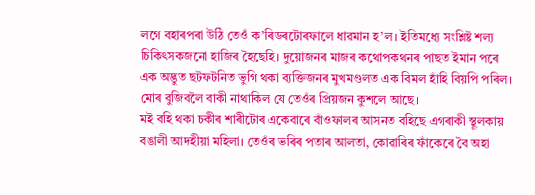লগে বহাৰপৰা উঠি তেওঁ ক’ৰিডৰটোৰফালে ধাৱমান হ’ল। ইতিমধ্যে সংশ্লিষ্ট শল্য চিকিৎসকজনো হাজিৰ হৈছেহি। দুয়োজনৰ মাজৰ কথোপকথনৰ পাছত ইমান পৰে এক অদ্ভুত ছটফটনিত ভুগি থকা ব্যক্তিজনৰ মুখমণ্ডলত এক বিমল হাঁহি বিয়পি পৰিল। মোৰ বুজিবলৈ বাকী নাথাকিল যে তেওঁৰ প্ৰিয়জন কুশলে আছে।
মই বহি থকা চকীৰ শাৰীটোৰ একেবাৰে বাঁওফালৰ আসনত বহিছে এগৰাকী স্থূলকায় বঙালী আদহীয়া মহিলা। তেওঁৰ ভৰিৰ পতাৰ আলতা, কোৱাৰিৰ ফাঁকেৰে বৈ অহা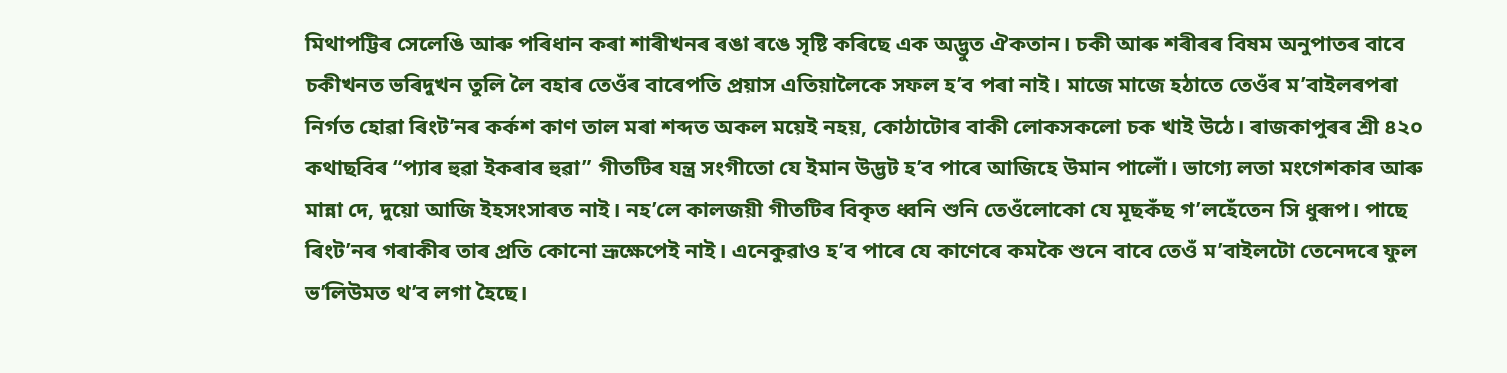মিথাপট্টিৰ সেলেঙি আৰু পৰিধান কৰা শাৰীখনৰ ৰঙা ৰঙে সৃষ্টি কৰিছে এক অদ্ভুত ঐকতান। চকী আৰু শৰীৰৰ বিষম অনুপাতৰ বাবে চকীখনত ভৰিদুখন তুলি লৈ বহাৰ তেওঁৰ বাৰেপতি প্ৰয়াস এতিয়ালৈকে সফল হ’ব পৰা নাই। মাজে মাজে হঠাতে তেওঁৰ ম’বাইলৰপৰা নিৰ্গত হোৱা ৰিংট’নৰ কৰ্কশ কাণ তাল মৰা শব্দত অকল ময়েই নহয়, কোঠাটোৰ বাকী লোকসকলো চক খাই উঠে। ৰাজকাপুৰৰ শ্ৰী ৪২০ কথাছবিৰ “প্যাৰ হুৱা ইকৰাৰ হুৱা” গীতটিৰ যন্ত্ৰ সংগীতো যে ইমান উদ্ভট হ’ব পাৰে আজিহে উমান পালোঁ। ভাগ্যে লতা মংগেশকাৰ আৰু মান্না দে, দুয়ো আজি ইহসংসাৰত নাই। নহ’লে কালজয়ী গীতটিৰ বিকৃত ধ্বনি শুনি তেওঁলোকো যে মূছকঁছ গ’লহেঁতেন সি ধুৰূপ। পাছে ৰিংট’নৰ গৰাকীৰ তাৰ প্ৰতি কোনো ভ্ৰূক্ষেপেই নাই। এনেকুৱাও হ’ব পাৰে যে কাণেৰে কমকৈ শুনে বাবে তেওঁ ম’বাইলটো তেনেদৰে ফুল ভ’লিউমত থ’ব লগা হৈছে।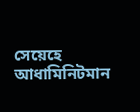সেয়েহে আধামিনিটমান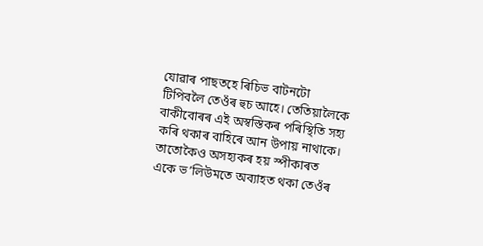যোৱাৰ পাছতহে ৰিচিভ বাটনটো টিপিবলৈ তেওঁৰ হুচ আহে। তেতিয়ালৈকে বাকীবোৰৰ এই অস্বস্তিকৰ পৰিস্থিতি সহ্য কৰি থকাৰ বাহিৰে আন উপায় নাথাকে। তাতোকৈও অসহ্যকৰ হয় স্পীকাৰত একে ভ’লিউমতে অব্যাহত থকা তেওঁৰ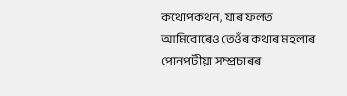কথোপকথন, যাৰ ফলত আমিবোৰেও তেওঁৰ কথাৰ মহলাৰ পোনপটীয়া সম্প্ৰচাৰৰ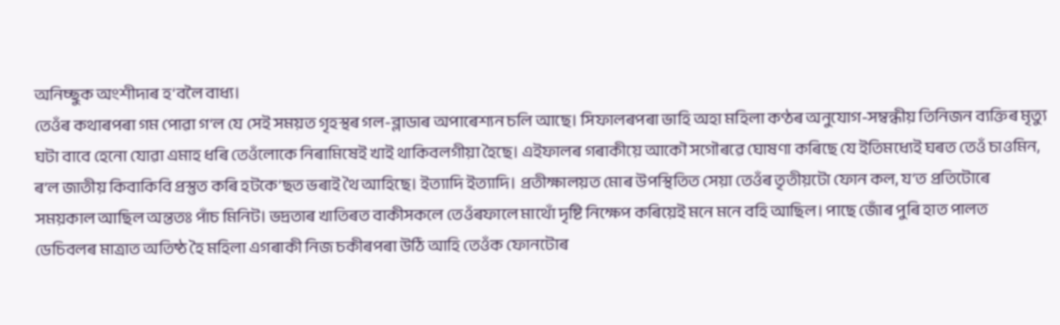অনিচ্ছুক অংশীদাৰ হ’বলৈ বাধ্য।
তেওঁৰ কথাৰপৰা গম পোৱা গ’ল যে সেই সময়ত গৃহস্থৰ গল-ব্লাডাৰ অপাৰেশ্যন চলি আছে। সিফালৰপৰা ভাহি অহা মহিলা কণ্ঠৰ অনুযোগ-সম্বন্ধীয় তিনিজন ব্যক্তিৰ মৃত্যু ঘটা বাবে হেনো যোৱা এমাহ ধৰি তেওঁলোকে নিৰামিষেই খাই থাকিবলগীয়া হৈছে। এইফালৰ গৰাকীয়ে আকৌ সগৌৰৱে ঘোষণা কৰিছে যে ইতিমধ্যেই ঘৰত তেওঁ চাওমিন, ৰ’ল জাতীয় কিবাকিবি প্ৰস্তুত কৰি হটকে’ছত ভৰাই থৈ আহিছে। ইত্যাদি ইত্যাদি। প্ৰতীক্ষালয়ত মোৰ উপস্থিতিত সেয়া তেওঁৰ তৃতীয়টো ফোন কল, য’ত প্ৰতিটোৰে সময়কাল আছিল অন্ততঃ পাঁচ মিনিট। ভদ্ৰতাৰ খাতিৰত বাকীসকলে তেওঁৰফালে মাথোঁ দৃষ্টি নিক্ষেপ কৰিয়েই মনে মনে বহি আছিল। পাছে জোঁৰ পুৰি হাত পালত ডেচিবলৰ মাত্ৰাত অতিষ্ঠ হৈ মহিলা এগৰাকী নিজ চকীৰপৰা উঠি আহি তেওঁক ফোনটোৰ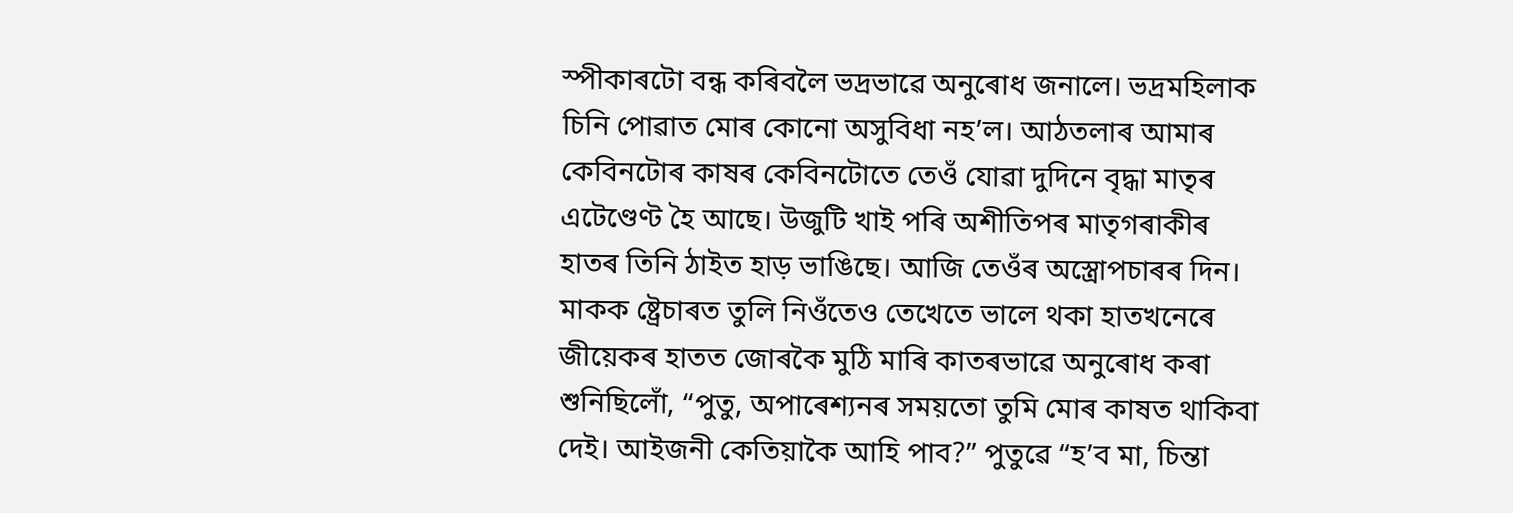স্পীকাৰটো বন্ধ কৰিবলৈ ভদ্ৰভাৱে অনুৰোধ জনালে। ভদ্ৰমহিলাক চিনি পোৱাত মোৰ কোনো অসুবিধা নহ’ল। আঠতলাৰ আমাৰ কেবিনটোৰ কাষৰ কেবিনটোতে তেওঁ যোৱা দুদিনে বৃদ্ধা মাতৃৰ এটেণ্ডেণ্ট হৈ আছে। উজুটি খাই পৰি অশীতিপৰ মাতৃগৰাকীৰ হাতৰ তিনি ঠাইত হাড় ভাঙিছে। আজি তেওঁৰ অস্ত্ৰোপচাৰৰ দিন। মাকক ষ্ট্ৰেচাৰত তুলি নিওঁতেও তেখেতে ভালে থকা হাতখনেৰে জীয়েকৰ হাতত জোৰকৈ মুঠি মাৰি কাতৰভাৱে অনুৰোধ কৰা শুনিছিলোঁ, “পুতু, অপাৰেশ্যনৰ সময়তো তুমি মোৰ কাষত থাকিবা দেই। আইজনী কেতিয়াকৈ আহি পাব?” পুতুৱে “হ’ব মা, চিন্তা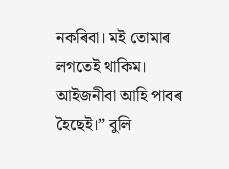নকৰিবা। মই তোমাৰ লগতেই থাকিম। আইজনীবা আহি পাবৰ হৈছেই।” বুলি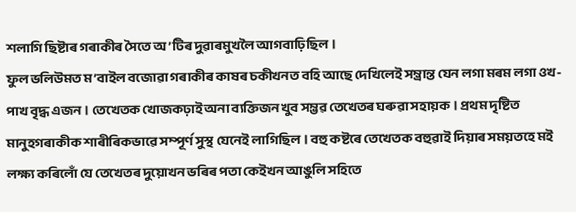শলাগি ছিষ্টাৰ গৰাকীৰ সৈতে অ’টিৰ দুৱাৰমুখলৈ আগবাঢ়িছিল।
ফুল ভলিউমত ম’বাইল বজোৱা গৰাকীৰ কাষৰ চকীখনত বহি আছে দেখিলেই সম্ভ্ৰান্ত যেন লগা মৰম লগা ওখ-পাখ বৃদ্ধ এজন। তেখেতক খোজকঢ়াই অনা ব্যক্তিজন খুব সম্ভৱ তেখেতৰ ঘৰুৱা সহায়ক। প্ৰথম দৃষ্টিত মানুহগৰাকীক শাৰীৰিকভাৱে সম্পূৰ্ণ সুস্থ যেনেই লাগিছিল। বহু কষ্টৰে তেখেতক বহুৱাই দিয়াৰ সময়তহে মই লক্ষ্য কৰিলোঁ যে তেখেতৰ দুয়োখন ভৰিৰ পতা কেইখন আঙুলি সহিতে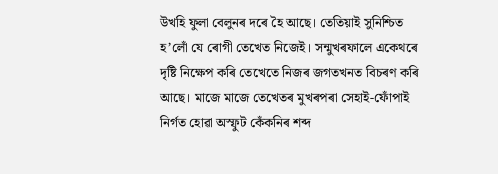উখহি ফুলা বেলুনৰ দৰে হৈ আছে। তেতিয়াই সুনিশ্চিত হ’লোঁ যে ৰোগী তেখেত নিজেই। সন্মুখৰফালে একেথৰে দৃষ্টি নিক্ষেপ কৰি তেখেতে নিজৰ জগতখনত বিচৰণ কৰি আছে। মাজে মাজে তেখেতৰ মুখৰপৰা সেহাই-ফোঁপাই নিৰ্গত হোৱা অস্ফুট কেঁকনিৰ শব্দ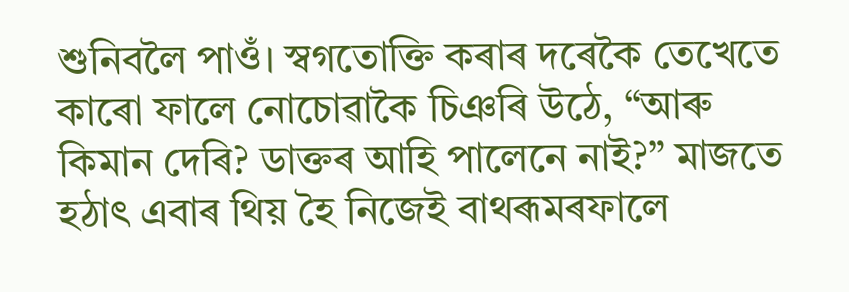শুনিবলৈ পাওঁ। স্বগতোক্তি কৰাৰ দৰেকৈ তেখেতে কাৰো ফালে নোচোৱাকৈ চিঞৰি উঠে, “আৰু কিমান দেৰি? ডাক্তৰ আহি পালেনে নাই?” মাজতে হঠাৎ এবাৰ থিয় হৈ নিজেই বাথৰূমৰফালে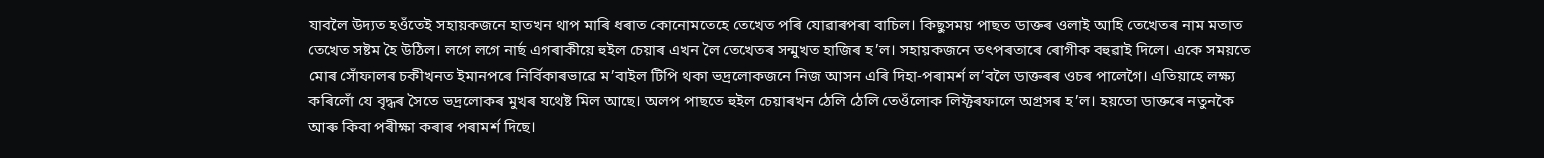যাবলৈ উদ্যত হওঁতেই সহায়কজনে হাতখন থাপ মাৰি ধৰাত কোনোমতেহে তেখেত পৰি যোৱাৰপৰা বাচিল। কিছুসময় পাছত ডাক্তৰ ওলাই আহি তেখেতৰ নাম মতাত তেখেত সষ্টম হৈ উঠিল। লগে লগে নাৰ্ছ এগৰাকীয়ে হুইল চেয়াৰ এখন লৈ তেখেতৰ সন্মুখত হাজিৰ হ’ল। সহায়কজনে তৎপৰতাৰে ৰোগীক বহুৱাই দিলে। একে সময়তে মোৰ সোঁফালৰ চকীখনত ইমানপৰে নিৰ্বিকাৰভাৱে ম’বাইল টিপি থকা ভদ্ৰলোকজনে নিজ আসন এৰি দিহা-পৰামৰ্শ ল’বলৈ ডাক্তৰৰ ওচৰ পালেগৈ। এতিয়াহে লক্ষ্য কৰিলোঁ যে বৃদ্ধৰ সৈতে ভদ্ৰলোকৰ মুখৰ যথেষ্ট মিল আছে। অলপ পাছতে হুইল চেয়াৰখন ঠেলি ঠেলি তেওঁলোক লিফ্টৰফালে অগ্ৰসৰ হ’ল। হয়তো ডাক্তৰে নতুনকৈ আৰু কিবা পৰীক্ষা কৰাৰ পৰামৰ্শ দিছে।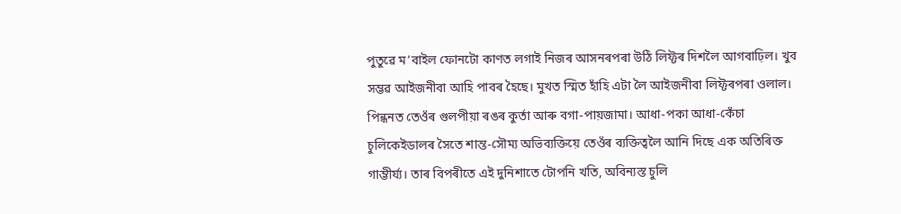পুতুৱে ম’বাইল ফোনটো কাণত লগাই নিজৰ আসনৰপৰা উঠি লিফ্টৰ দিশলৈ আগবাঢ়িল। খুব সম্ভৱ আইজনীবা আহি পাবৰ হৈছে। মুখত স্মিত হাঁহি এটা লৈ আইজনীবা লিফ্টৰপৰা ওলাল। পিন্ধনত তেওঁৰ গুলপীয়া ৰঙৰ কুৰ্তা আৰু বগা-পায়জামা। আধা-পকা আধা-কেঁচা চুলিকেইডালৰ সৈতে শান্ত-সৌম্য অভিব্যক্তিয়ে তেওঁৰ ব্যক্তিত্বলৈ আনি দিছে এক অতিৰিক্ত গাম্ভীৰ্য্য। তাৰ বিপৰীতে এই দুনিশাতে টোপনি খতি, অবিন্যস্ত চুলি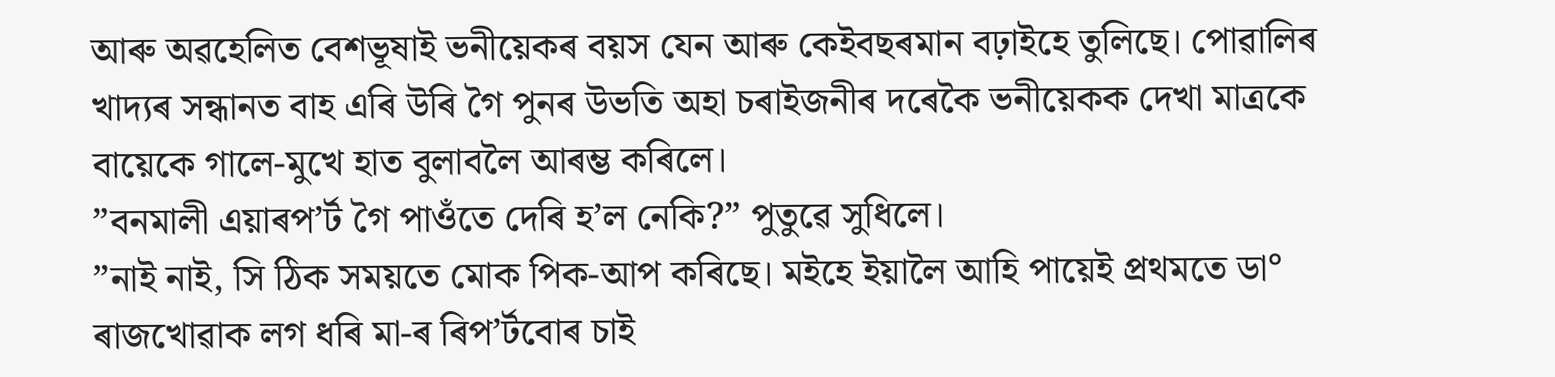আৰু অৱহেলিত বেশভূষাই ভনীয়েকৰ বয়স যেন আৰু কেইবছৰমান বঢ়াইহে তুলিছে। পোৱালিৰ খাদ্যৰ সন্ধানত বাহ এৰি উৰি গৈ পুনৰ উভতি অহা চৰাইজনীৰ দৰেকৈ ভনীয়েকক দেখা মাত্ৰকে বায়েকে গালে-মুখে হাত বুলাবলৈ আৰম্ভ কৰিলে।
”বনমালী এয়াৰপ’ৰ্ট গৈ পাওঁতে দেৰি হ’ল নেকি?” পুতুৱে সুধিলে।
”নাই নাই, সি ঠিক সময়তে মোক পিক-আপ কৰিছে। মইহে ইয়ালৈ আহি পায়েই প্ৰথমতে ডা° ৰাজখোৱাক লগ ধৰি মা-ৰ ৰিপ’ৰ্টবোৰ চাই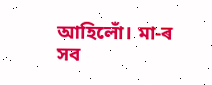আহিলোঁ। মা-ৰ সব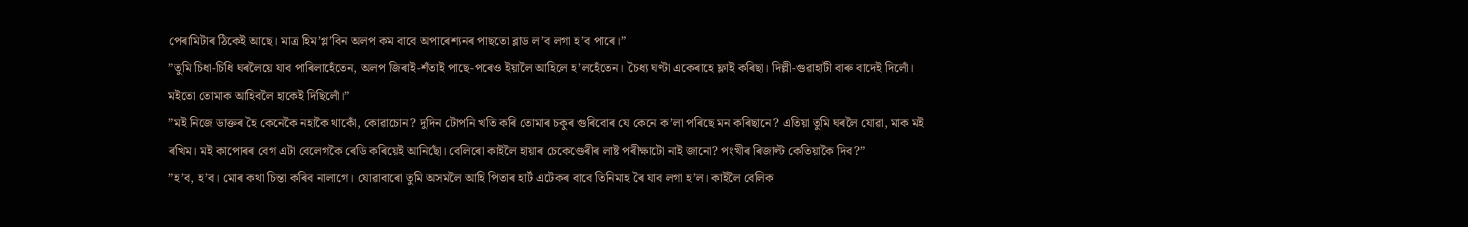পেৰামিটাৰ ঠিকেই আছে। মাত্ৰ হিম’গ্ল’বিন অলপ কম বাবে অপাৰেশ্যনৰ পাছতো ব্লাড ল’ব লগা হ’ব পাৰে।”
”তুমি চিধা-চিধি ঘৰলৈয়ে যাব পাৰিলাহেঁতেন, অলপ জিৰাই-শঁতাই পাছে-পৰেও ইয়ালৈ আহিলে হ’লহেঁতেন। চৈধ্য ঘণ্টা একেৰাহে ফ্লাই কৰিছা। দিল্লী-গুৱাহাটী বাৰু বাদেই দিলোঁ। মইতো তোমাক আহিবলৈ হাকেই দিছিলোঁ।”
”মই নিজে ডাক্তৰ হৈ কেনেকৈ নহাকৈ থাকোঁ, কোৱাচোন? দুদিন টোপনি খতি কৰি তোমাৰ চকুৰ গুৰিবোৰ যে কেনে ক’লা পৰিছে মন কৰিছানে? এতিয়া তুমি ঘৰলৈ যোৱা, মাক মই ৰখিম। মই কাপোৰৰ বেগ এটা বেলেগকৈ ৰেডি কৰিয়েই আনিছোঁ। বেলিৰো কাইলৈ হায়াৰ চেকেণ্ডেৰীৰ লাষ্ট পৰীক্ষাটো নাই জানো? পংখীৰ ৰিজাল্ট কেতিয়াকৈ দিব?”
”হ’ব, হ’ব। মোৰ কথা চিন্তা কৰিব নালাগে। যোৱাবাৰো তুমি অসমলৈ আহি পিতাৰ হাৰ্ট এটেকৰ বাবে তিনিমাহ ৰৈ যাব লগা হ’ল। কাইলৈ বেলিক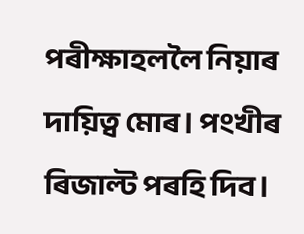পৰীক্ষাহললৈ নিয়াৰ দায়িত্ব মোৰ। পংখীৰ ৰিজাল্ট পৰহি দিব।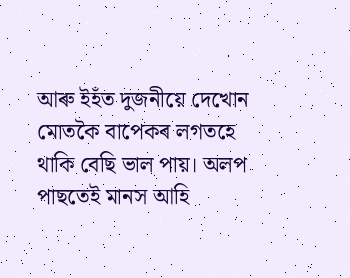আৰু ইহঁত দুজনীয়ে দেখোন মোতকৈ বাপেকৰ লগতহে থাকি বেছি ভাল পায়। অলপ পাছতেই মানস আহি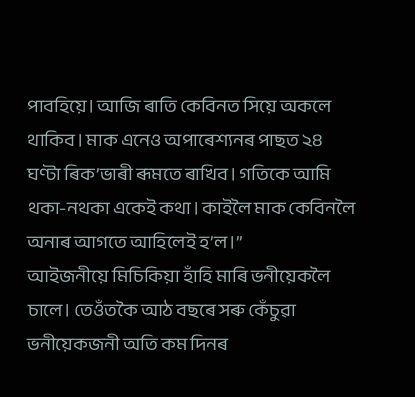পাবহিয়ে। আজি ৰাতি কেবিনত সিয়ে অকলে থাকিব। মাক এনেও অপাৰেশ্যনৰ পাছত ২৪ ঘণ্টা ৰিক’ভাৰী ৰূমতে ৰাখিব। গতিকে আমি থকা-নথকা একেই কথা। কাইলৈ মাক কেবিনলৈ অনাৰ আগতে আহিলেই হ’ল।”
আইজনীয়ে মিচিকিয়া হাঁহি মাৰি ভনীয়েকলৈ চালে। তেওঁতকৈ আঠ বছৰে সৰু কেঁচুৱা ভনীয়েকজনী অতি কম দিনৰ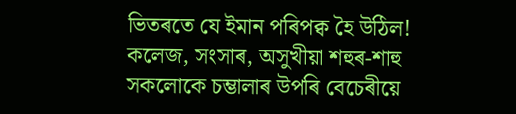ভিতৰতে যে ইমান পৰিপক্ব হৈ উঠিল! কলেজ, সংসাৰ, অসুখীয়া শহুৰ-শাহু সকলোকে চম্ভালাৰ উপৰি বেচেৰীয়ে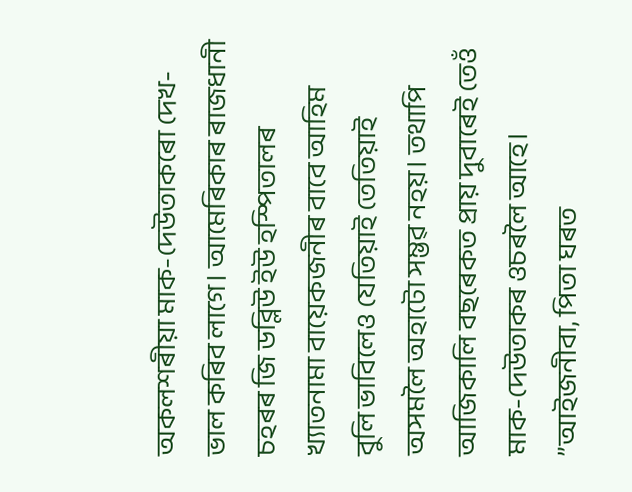অকলশৰীয়া মাক-দেউতাকৰো দেখ-ভাল কৰিব লাগে। আমেৰিকাৰ ৰাজধানী চহৰৰ জি ডব্লিউ ইউ হস্পিতালৰ খ্যাতনামা বায়েকজনীৰ বাবে আহিম বুলি ভাবিলেও যেতিয়াই তেতিয়াই অসমলৈ অহাটো সম্ভৱ নহয়। তথাপি আজিকালি বছৰেকত প্ৰায় দুবাৰেই তেওঁ মাক-দেউতাকৰ ওচৰলৈ আহে।
”আইজনীবা, পিতা ঘৰত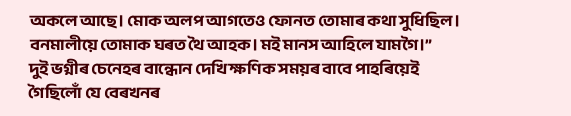অকলে আছে। মোক অলপ আগতেও ফোনত তোমাৰ কথা সুধিছিল। বনমালীয়ে তোমাক ঘৰত থৈ আহক। মই মানস আহিলে যামগৈ।”
দুই ভগ্নীৰ চেনেহৰ বান্ধোন দেখি ক্ষণিক সময়ৰ বাবে পাহৰিয়েই গৈছিলোঁ যে বেৰখনৰ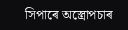সিপাৰে অস্ত্ৰোপচাৰ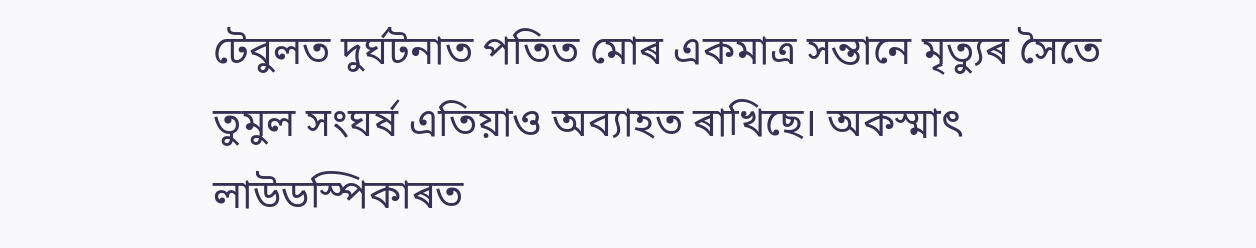টেবুলত দুৰ্ঘটনাত পতিত মোৰ একমাত্ৰ সন্তানে মৃত্যুৰ সৈতে তুমুল সংঘৰ্ষ এতিয়াও অব্যাহত ৰাখিছে। অকস্মাৎ লাউডস্পিকাৰত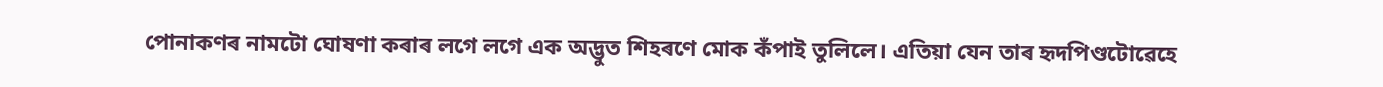পোনাকণৰ নামটো ঘোষণা কৰাৰ লগে লগে এক অদ্ভুত শিহৰণে মোক কঁপাই তুলিলে। এতিয়া যেন তাৰ হৃদপিণ্ডটোৱেহে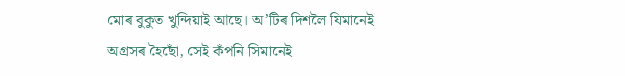মোৰ বুকুত খুন্দিয়াই আছে। অ’টিৰ দিশলৈ যিমানেই অগ্ৰসৰ হৈছোঁ, সেই কঁপনি সিমানেই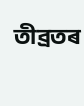তীব্ৰতৰ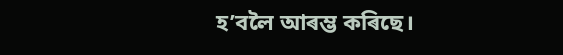হ’বলৈ আৰম্ভ কৰিছে।